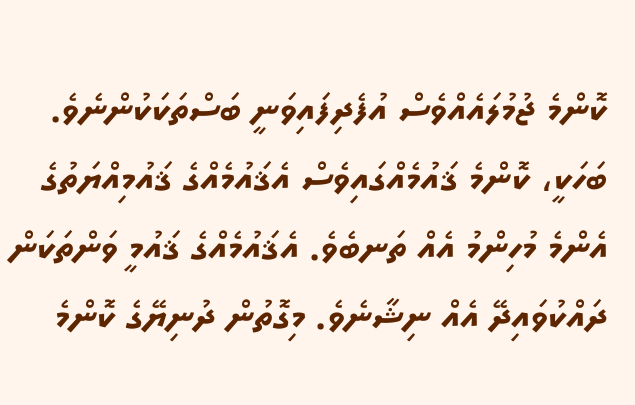ކޮންމެ ޖުމުލައެއްވެސް އުފެދިފައިވަނީ ބަސްތަކަކުންނެވެ. ބަހަކީ، ކޮންމެ ޤައުމެއްގައިވެސް އެޤައުމެއްގެ ޤައުމިއްޔަތުގެ އެންމެ މުހިންމު އެއް ތަނބެވެ. އެޤައުމެއްގެ ޤައުމީ ވަންތަކަން ދައްކުވައިދޭ އެއް ނިޝާނެވެ. މިގޮތުން ދުނިޔޭގެ ކޮންމެ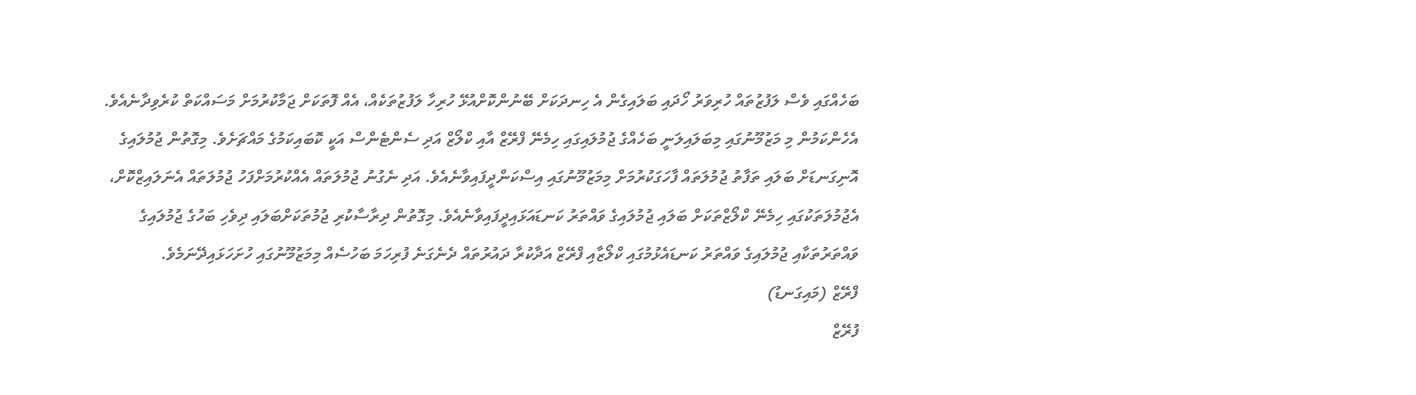ބަހެއްގައި ވެސް ލަފުޒުތައް ހުރިވަރު ހޯދައި ބަލައިގެން އެ ހިނދަކަށް ބޭނުންކޮށްއުޅޭ ހުރިހާ ލަފުޒުތަކެއް، އެއް ފޮތަކަށް ޖަމާކުރުމަށް މަސައްކަތް ކުރެވިދާނެއެވެ. އެހެންކަމުން މި މަޒުމޫނުގައި މިބަލައިލަނީ ބަހެއްގެ ޖުމުލައިގައި ހިމެނޭ ފްރޭޒް އާއި ކްލޯޒް އަދި ސެންޓެންސް އަކީ ކޮބައިކަމުގެ މައްޗަށެވެ. މިގޮތުން ޖުމުލައިގެ އޮނިގަނޑަށް ބަލައި ތަފާތު ޖުމުލަތައް ފާހަގަކުރުމަށް މިމަޒުމޫނުގައި އިސްކަންދީފައިވާނެއެވެ. އަދި ނެގުނު ޖުމުލަތައް އެއްކުރުމަށްފަހު ޖުމުލަތައް އެނަލައިޒްކޮށް، އެޖުމުލަތަކުގައި ހިމެނޭ ކްލޯޒްތަކަށް ބަލައި ޖުމުލައިގެ ވައްތަރު ކަނޑައަޅައިދީފައިވާނެއެވެ. މިގޮތުން ދިރާސާކުރި ޖުމުތަކަށްބަލައި ދިވެހި ބަހުގެ ޖުމުލައިގެ ވައްތަރުތަކާއި ޖުމުލައިގެ ވައްތަރު ކަނޑައެޅުމުގައި ކްލޯޒާއި ފްރޭޒް އަދާކުރާ ދައުރުތައް ދެނެގަނެ ފުރިހަމަ ބަހުސެއް މިމަޒުމޫނުގައި ހުށަހަޅައިދޭނަމެވެ.
ފްރޭޒް (މައިގަނޑު)
ފުރޭޒް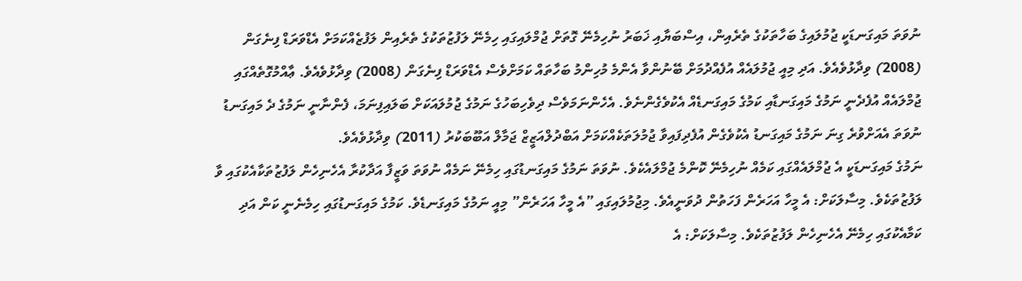ނުވަތަ މައިގަނޑަކީ ޖުމުލައިގެ ބަހާތަކުގެ ތެރެއިން، އިސްބަޔާއި ޚަބަރު ނުހިމެނޭ ގޮތަށް ޖުމްލައިގައި ހިމެނޭ ލަފުޒުތަކުގެ ތެރެއިން ލަފުޒެއްކަމަށް އެޑްވަރަޑް ފިނެގަން (2008) ވިދާޅުވެއެވެ. އަދި މިއީ ޖުމުލައެއް އުފެއްދުމަށް ބޭނުންވާ އެންމެ މުހިންމު ބަހާތައް ކަމަށްވެސް އެޑްވަރަޑް ފިނެގަން (2008) ވިދާޅުވެއެވެ. ޢާއްމުގޮތެއްގައި ޖުމްލައެއް އުފެދެނީ ނަމުގެ މައިގަނޑާއި ކަމުގެ މައިގަނޑެއް އެކުވެގެންނެވެ. އެހެންނަމަވެސް ދިވެހިބަހުގެ ނަމުގެ ޖުމުލައަކަށް ބަލައިފިނަމަ، ފެންނާނީ ނަމުގެ ދެ މައިގަނޑު ނުވަތަ އެއަށްވުރެ ގިނަ ނަމުގެ މައިގަނޑު އެކުވެގެން އުފެދިފައިވާ ޖުމުލަތަކެއްކަމަށް އަބްދުލްއަޒީޒް ޖަމާލް އަބޫބަކުރު (2011) ވިދާޅުވެއެވެ.
ނަމުގެ މައިގަނޑަކީ އެ ޖުމްލައެއްގައި ކަމެއް ނުހިމެނޭ ކޮންމެ ޖުމްލައެކެވެ. ނުވަތަ ނަމުގެ މައިގަނޑުގައި ހިމެނޭ ނަމެއް ނުވަތަ ވަޒީފާ އަދާކުރާ އެހެނިހެން ލަފުޒުތަކާއެކުގައި ވާ ލަފުޒުތަކެވެ. މިސާލަކަށް: އެ މީހާ އަހަރެން ފަހަތުން ދުވަނީއެވެ. މިޖުމުލައިގައި ”އެ މީހާ އަހަރެން” މިއީ ނަމުގެ މައިގަނޑެވެ. ކަމުގެ މައިގަނޑުގައި ހިމެނެނީ ކަން އަދި ކަމާއެކުގައި ހިމެނޭ އެހެނިހެން ލަފުޒުތަކެވެ. މިސާލަކަށް: އެ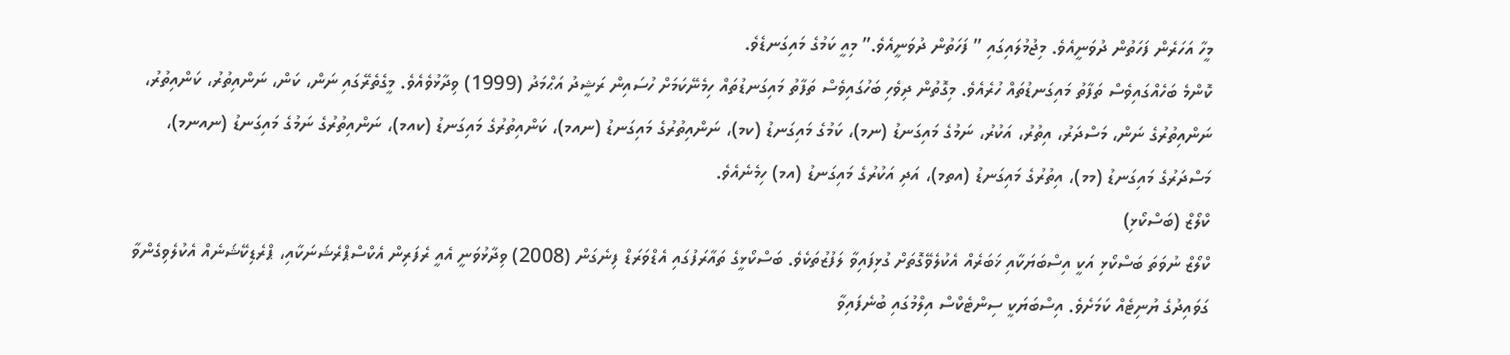މީހާ އަހަރެން ފަހަތުން ދުވަނީއެވެ. މިޖުމުލައިގައި ” ފަހަތުން ދުވަނީއެވެ.” މިއީ ކަމުގެ މައިގަނޑެވެ.
ކޮންމެ ބަހެއްގައިވެސް ތަފާތު މައިގަނޑުތައް ހުރެއެވެ. މިގޮތުން ދިވެހި ބަހުގައިވެސް ތަފާތު މައިގަނޑުތައް ހިމެނޭކަމަށް ހުސައިން ރަޝީދު އަޙްމަދު (1999) ވިދާޅުވެއެވެ. މީގެތެރޭގައި ނަން، ކަން، ނަންއިތުރު، ކަންއިތުރު، ނަންއިތުރުގެ ނަން، މަސްދަރު، އިތުރު، އަކުރު، ނަމުގެ މައިގަނޑު (ނމ)، ކަމުގެ މައިގަނޑު (ކމ)، ނަންއިތުރުގެ މައިގަނޑު (ނއމ)، ކަންއިތުރުގެ މައިގަނޑު (ކއމ)، ނަންއިތުރުގެ ނަމުގެ މައިގަނޑު (ނއނމ)، މަސްދަރުގެ މައިގަނޑު (މމ)، އިތުރުގެ މައިގަނޑު (އތމ)، އަދި އަކުރުގެ މައިގަނޑު (އމ) ހިމެނެއެވެ.
ކްލޯޒް (ބަސްކޯޅި)
ކްލޯޒް ނުވަތަ ބަސްކޯޅި އަކީ އިސްބަޔަކާއި ޚަބަރެއް އެކުލެވޭގޮތަށް ގުޅިފައިވާ ލަފުޒުތަކެވެ. ބަސްކޯޅީގެ ތައާރަފުގައި އެޑްވަރަޑް ފިނެގަން (2008) ވިދާޅުވަނީ އެއީ ރެފަރިން އެކްސްޕްރެޝަނަކާއި، ޕްރެޑިކޭޝަނެއް އެކުލެވިގެންވާ ގަވައިދުގެ ޔުނިޓެއް ކަމަށެވެ. އިސްބަޔަކީ ސިންޓެކްސް އިލްމުގައި ބުނެފައިވާ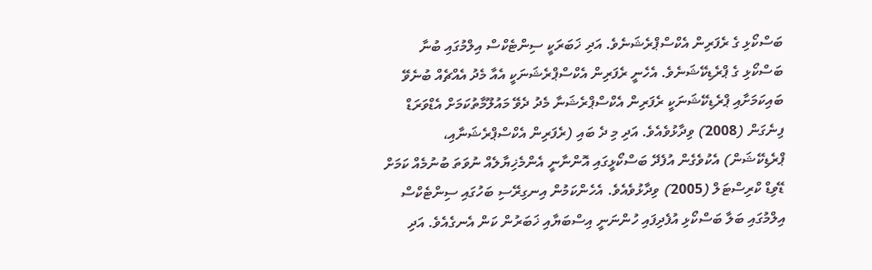ބަސްކޯޅި ގެ ރެފަރިން އެކްސްޕްރެޝަނެވެ. އަދި ޚަބަރަކީ ސިންޓެކްސް އިލްމުގައި ބުނާ ބަސްކޯޅި ގެ ޕްރެޑިކޭޝަނެވެ. އެހެނީ ރެފަރިން އެކްސްޕްރެޝަނަކީ އެއާ މެދު އެއްޗެއް ބުނެވޭ ބައިކަމަށާއި ޕްރެޑިކޭޝަނަކީ ރެފަރިން އެކްސްޕްރެޝަނާ މެދު ދެވޭ މައުލޫމާތުކަމަށް އެޑްވަރަޑް ފިނެގަން (2008) ވިދާޅުވެއެވެ. އަދި މި ދެ ބައި (ރެފަރިން އެކްސްޕްރެޝަނާއި، ޕްރެޑިކޭޝަން) އެކުވެގެން އުފެދޭ ބަސްކޯޅީގައި އޮންނާނީ އެންމެޚިޔާލެއް ނުވަތަ ބުނުމެއް ކަމަށް ޑޭވިޑް ކްރިސްޓަލް (2005) ވިދާޅުވެއެވެ. އެހެންކަމުން އިނގިރޭސި ބަހުގައި ސިންޓެކްސް އިލްމުގައި ބަލާ ބަސްކޯޅި އުފެދިފައި ހުންނަނީ އިސްބަޔާއި ޚަބަރުން ކަން އެނގެއެވެ. އަދި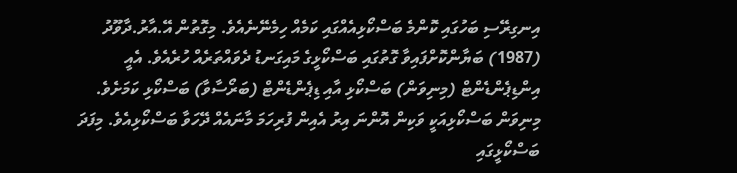އިނގިރޭސި ބަހުގައި ކޮންމެ ބަސްކޯޅިއެއްގައި ކަމެއް ހިމެނޭނެއެވެ. މިގޮތުން އޭ.އާރު.ދާވޫދު (1987) ބަޔާންކޮށްފައިވާ ގޮތުގައި ބަސްކޯޅީގެ މައިގަނޑު ދެވައްތަރެއް ހުރެއެވެ. އެއީ އިންޑިޕެންޑެންޓް (މިނިވަން) ބަސްކޯޅި އާއި ޑިޕެންޑެންޓް (ބަރޯސާވާ) ބަސްކޯޅި ކަމަށެވެ.
މިނިވަން ބަސްކޯޅިއަކީ ވަކިން އޮންނަ އިރު އެއިން ފުރިހަމަ މާނައެއް ދޭހަވާ ބަސްކޯޅިއެވެ. މިފަދަ ބަސްކޯޅީގައި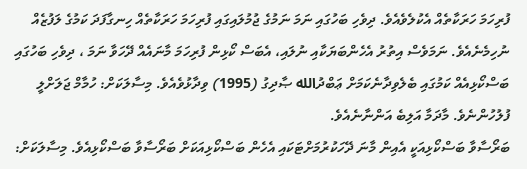ފުރިހަމަ ހަރަކާތެއް އެކުލެވެއެވެ. ދިވެހި ބަހުގައި ނަމަ ނަމުގެ ޖުމުލައިގައި ފުރިހަމަ ހަރަކާތެއް ހިނގާފަދަ ކަމުގެ ލަފުޒެއް ނުހިމެނެއެވެ. ނަމަވެސް އިތުރު އެހެންބަޔަކާއި ނުލައި، އެބަސް ކޯޅިން ފުރިހަމަ މާނައެއް ދޭހަވާ ނަމަ ، ދިވެހި ބަހުގައި ބަސްކޯޅިއެއް ކަމުގައި ބެލެވިދާނެކަމަށް ޢަބްދުالله ޞާދިގު (1995) ވިދާޅުވެއެވެ. މިސާލަކަށް: ހުމާމް ޖަލަށްލީ ފުލުހުންނެވެ. މާދަމާ އަލިބެ އަންނާނެއެވެ.
ބަރޯސާވާ ބަސްކޯޅިއަކީ އެއިން މާނަ ދޭހަކުރުމަށްޓަކައި އެހެން ބަސްކޯޅިއަކަށް ބަރޯސާވާ ބަސްކޯޅިއެވެ. މިސާލަކަށް: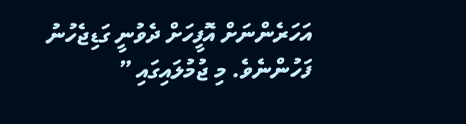އަހަރެންނަށް އޮފީހަށް ދެވުނީ ގަޑިޖެހުނު ފަހުންނެވެ. މި ޖުމުލައިގައި ”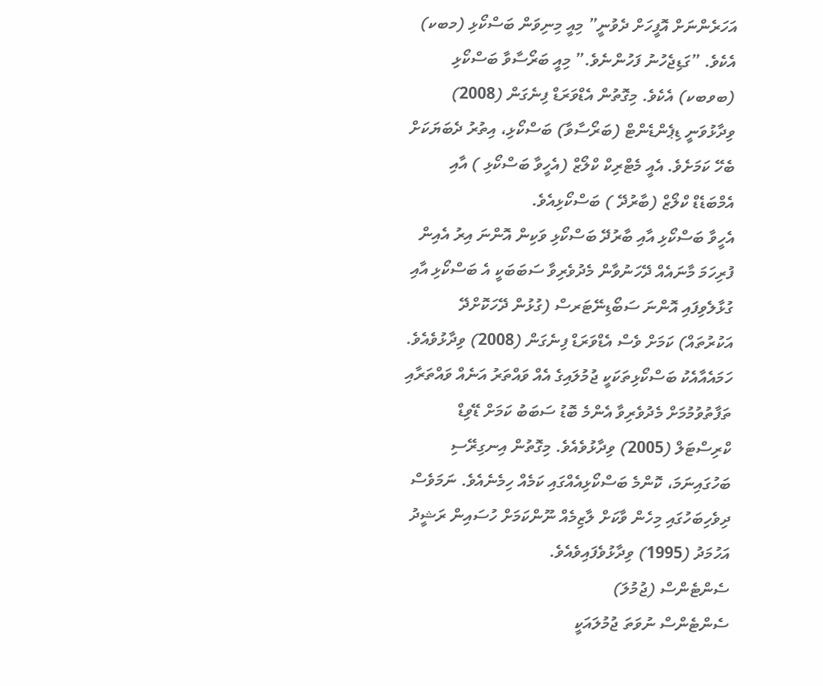އަހަރެންނަށް އޮފީހަށް ދެވުނީ” މިއީ މިނިވަން ބަސްކޯޅި (މބކ) އެކެވެ. ”ގަޑިޖެހުނު ފަހުންނެވެ.” މިއީ ބަރޯސާވާ ބަސްކޯޅި (ބވބކ) އެކެވެ. މިގޮތުން އެޑްވަރަޑް ފިނެގަން (2008) ވިދާޅުވަނީ ޑިޕެންޑެންޓް (ބަރޯސާވާ) ބަސްކޯޅި، އިތުރު ދެބަޔަކަށް ބެހޭ ކަމަށެވެ. އެއީ މެޓްރިކް ކްލޯޒް (އެހީވާ ބަސްކޯޅި ) އާއި އެމްބަޑެޑް ކްލޯޒް (ބާރުދޭ ) ބަސްކޯޅިއެވެ.
އެހީވާ ބަސްކޯޅި އާއި ބާރުދޭ ބަސްކޯޅި ވަކިން އޮންނަ އިރު އެއިން ފުރިހަމަ މާނައެއް ދޭހަނުވާން މެދުވެރިވާ ސަބަބަކީ އެ ބަސްކޯޅި އާއި ގުޅާލެވިފައި އޮންނަ ސަބޯޑިނޭޓަރސް (ގުޅުން ދޭހަކޮށްދޭ އަކުރުތައް) ކަމަށް ވެސް އެޑްވަރަޑް ފިނެގަން (2008) ވިދާޅުވެއެވެ. ހަމައެއާއެކު ބަސްކޯޅިތަކަކީ ޖުމުލައިގެ އެއް ވައްތަރު އަނެއް ވައްތަރާއި ތަފާތުވުމުމަށް މެދުވެރިވާ އެންމެ ބޮޑު ސަބަބު ކަމަށް ޑޭވިޑް ކްރިސްޓަލް (2005) ވިދާޅުވެއެވެ. މިގޮތުން އިނގިރޭސި ބަހުގައިނަމަ، ކޮންމެ ބަސްކޯޅިއެއްގައި ކަމެއް ހިމެނެއެވެ. ނަމަވެސް ދިވެހިބަހުގައި މިހެން ވާކަށް ލާޒިމެއް ނޫންކަމަށް ހުސައިން ރަޝީދު އަހުމަދު (1995) ވިދާޅުވެފައިވެއެވެ.
ސެންޓެންސް (ޖުމުލަ)
ސެންޓެންސް ނުވަތަ ޖުމުލައަކީ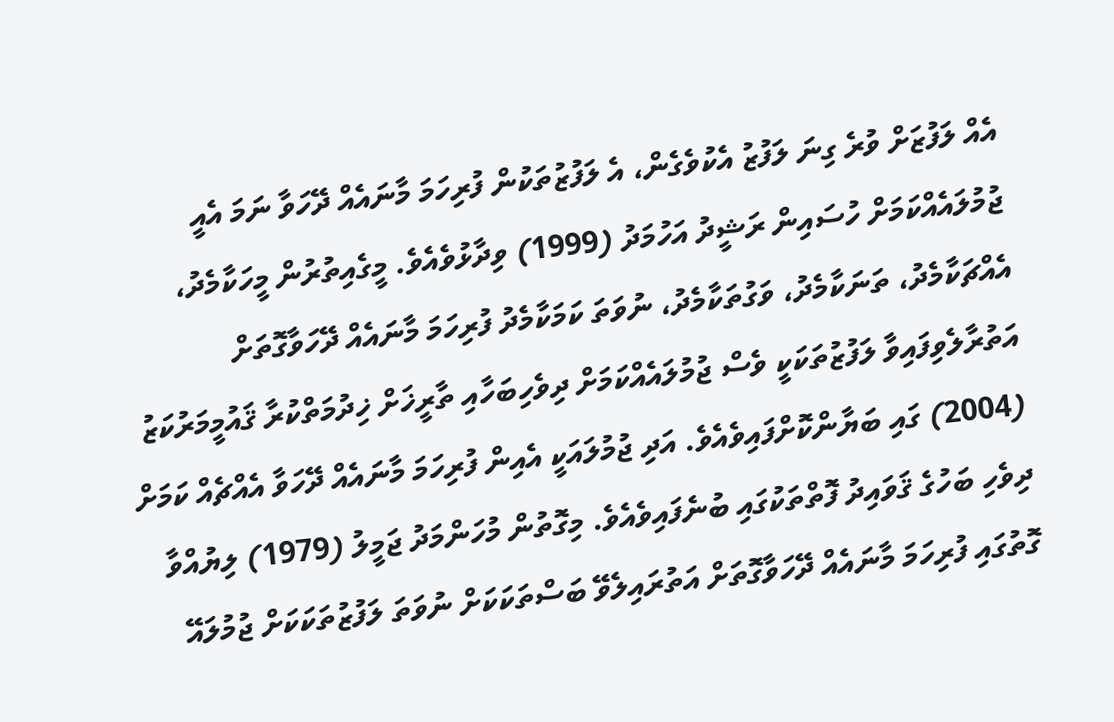އެއް ލަފުޒަށް ވުރެ ގިނަ ލަފުޒު އެކުވެގެން، އެ ލަފުޒުތަކުން ފުރިހަމަ މާނައެއް ދޭހަވާ ނަމަ އެއީ ޖުމުލައެއްކަމަށް ހުސައިން ރަޝީދު އަހުމަދު (1999) ވިދާޅުވެއެވެ. މީގެއިތުރުން މީހަކާމެދު، އެއްޗަކާމެދު، ތަނަކާމެދު، ވަގުތަކާމެދު، ނުވަތަ ކަމަކާމެދު ފުރިހަމަ މާނައެއް ދޭހަވާގޮތަށް އަތުރާލެވިފައިވާ ލަފުޒުތަކަކީ ވެސް ޖުމުލައެއްކަމަށް ދިވެހިބަހާއި ތާރީޚަށް ޚިދުމަތްކުރާ ޤައުމީމަރުކަޒު (2004) ގައި ބަޔާންކޮށްފައިވެއެވެ. އަދި ޖުމުލައަކީ އެއިން ފުރިހަމަ މާނައެއް ދޭހަވާ އެއްޗެއް ކަމަށް ދިވެހި ބަހުގެ ޤަވައިދު ފޮތްތަކުގައި ބުނެފައިވެއެވެ. މިގޮތުން މުހަންމަދު ޖަމީލު (1979) ލިޔުއްވާ ގޮތުގައި ފުރިހަމަ މާނައެއް ދޭހަވާގޮތަށް އަތުރައިލެވޭ ބަސްތަކަކަށް ނުވަތަ ލަފުޒުތަކަކަށް ޖުމުލައޭ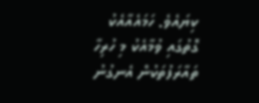ކިޔައެވެ. ހަމައެއާއެކު ގޮތުގައި ވުމާއެކު މި ހުރިހާ ތައާރަފުތަކުން އެނގުނު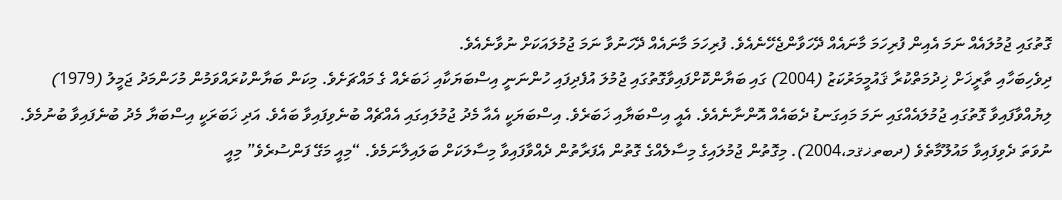ގޮތުގައި ޖުމުލައެއް ނަމަ އެއިން ފުރިހަމަ މާނައެއް ދޭހަވާންޖެހޭނެއެވެ. ފުރިހަމަ މާނައެއް ދޭހަނުވާ ނަމަ ޖުމުލައަކަށް ނުވާނެއެވެ.
ދިވެހިބަހާއި ތާރީޚަށް ޚިދުމަތްކުރާ ޤައުމީމަރުކަޒު (2004) ގައި ބަޔާންކޮށްފައިވާގޮތުގައި ޖުމުލަ އުފެދިފައި ހުންނަނީ އިސްބަޔަކާއި ޚަބަރެއް ގެ މައްޗަށެވެ. މިކަން ބަޔާންކުރައްވަމުން މުހަންމަދު ޖަމީލު (1979) ލިޔުއްވާފައިވާ ގޮތުގައި ޖުމުލައެއްގައި ނަމަ މައިގަނޑު ދެބައެއް އޮންނާނެއެވެ. އެއީ އިސްބަޔާއި ޚަބަރެވެ. އިސްބަޔަކީ އެއާ މެދު ޖުމުލައިގައި އެއްޗެއް ބުނެވިފައިވާ ބައެވެ. އަދި ޚަބަރަކީ އިސްބަޔާ މެދު ބުނެފައިވާ ބުނުމެވެ. ނުވަތަ ދެވިފައިވާ މައުލޫމާތެވެ (ދބތޚޤމ،2004). މިގޮތުން ޖުމުލައިގެ މިސާލެއްގެ ގޮތުން އެފަރާތުން ދެއްވާފައިވާ މިސާލަކަށް ބަލައިލާނަމެވެ. “މިއީ މަގޭ ފަންސުރެވެ” މިއީ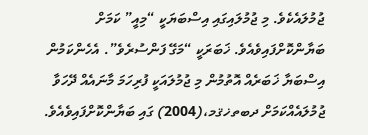ޖުމުލައެކެވެ. މި ޖުމުލައިގައި އިސްބަޔަކީ “މިއީ” ކަމަށް ބަޔާންކޮށްފައިވެއެވެ. ޚަބަރަކީ “މަގޭ ފަންސުރެވެ”. އެހެންކަމުން އިސްބަޔާ ޚަބަރެއް އޮތުމުން މި ޖުމުލައަކީ ފުރިހަމަ މާނައެއް ދޭހަވާ ޖުމުލައެއްކަމަށް ދބތޚޤމ،(2004) ގައި ބަޔާންކޮށްފައިވެއެވެ.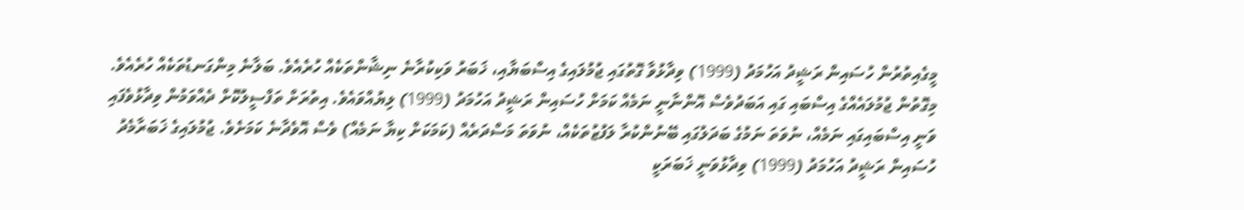މީގެއިތުރުން ހުސައިން ރަޝީދު އަހުމަދު (1999) ވިދާޅުވާ ގޮތުގައި ޖުމުލައިގެ އިސްބަޔާއި، ޚަބަރު ވަކިކުރާނެ ނިޝާންތަކެއް ހުރެއެވެ. ބަލާނެ މިންގަނޑުތަކެއް ހުރެއެވެ. މިގޮތުން ޖުމުލައެއްގެ އިސްބައި ގައި އަބަދުވެސް އޮންނާނީ ނަމެއް ކަމަށް ހުސައިން ރަޝީދު އަހުމަދު (1999) ލިޔުއްވައެވެ. އިތުރަށް ތަފްސީލުކޮށް ދެއްވަމުން ވިދާޅުވެފައި ވަނީ އިސްބައިގައި ނަމެއް، ނުވަތަ ނަމުގެ ބަދަލުގައި ބޭނުންކުރާ ލަފުޒުތަކެއް، ނުވަތަ މަސްދަރެއް (ކަމަކަށް ކިޔާ ނަމެއް) ވެސް އޮވެދާނެ ކަމަށެވެ. ޖުމުލައިގެ ޚަބަރާމެދު ހުސައިން ރަޝީދު އަހުމަދު (1999) ވިދާޅުވަނީ ޚަބަރަކީ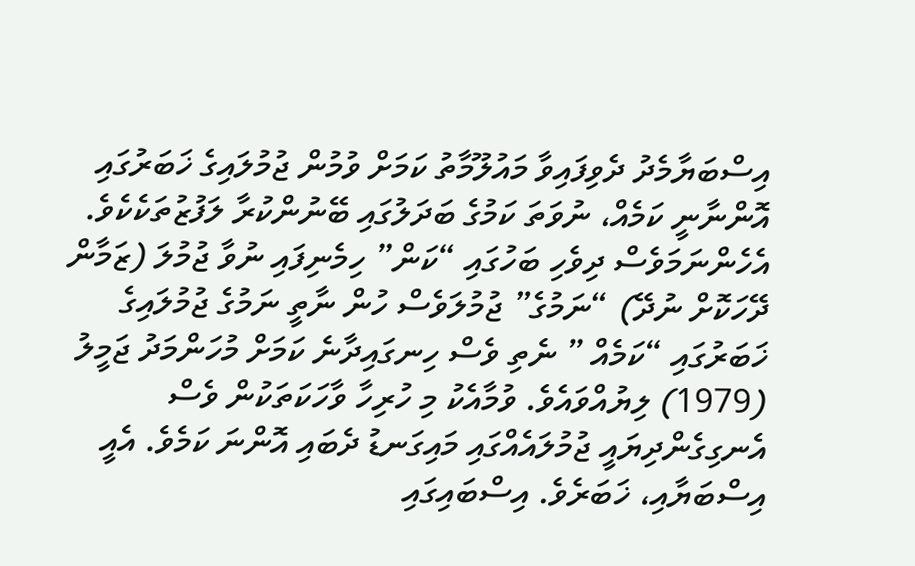އިސްބަޔާމެދު ދެވިފައިވާ މައުލޫމާތު ކަމަށް ވުމުން ޖުމުލައިގެ ޚަބަރުގައި އޮންނާނީ ކަމެއް، ނުވަތަ ކަމުގެ ބަދަލުގައި ބޭނުންކުރާ ލަފުޒުތަކެކެވެ. އެހެންނަމަވެސް ދިވެހި ބަހުގައި “ކަން” ހިމެނިފައި ނުވާ ޖުމުލަ (ޒަމާން ދޭހަކޮށް ނުދޭ) “ނަމުގެ” ޖުމުލަވެސް ހުން ނާތީ ނަމުގެ ޖުމުލައިގެ ޚަބަރުގައި “ކަމެއް ” ނެތި ވެސް ހިނގައިދާނެ ކަމަށް މުހަންމަދު ޖަމީލު (1979) ލިޔުއްވައެވެ. ވުމާއެކު މި ހުރިހާ ވާހަކަތަކުން ވެސް އެނގިގެންދިޔައީ ޖުމުލައެއްގައި މައިގަނޑު ދެބައި އޮންނަ ކަމެވެ. އެއީ އިސްބަޔާއި، ޚަބަރެވެ. އިސްބައިގައި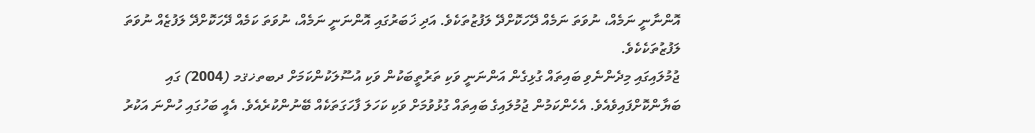އޮންނާނީ ނަމެއް، ނުވަތަ ނަމެއް ދޭހަކޮށްދޭ ލަފުޒުތަކެވެ. އަދި ޚަބަރުގައި އޮންނަނީ ނަމެއް، ނުވަތަ ކަމެއް ދޭހަކޮށްދޭ ލަފުޒެއް ނުވަތަ ލަފުޒުތަކެކެވެ.
ޖުމުލައިގައި މިދެންނެވި ބައިތައް ގުޅިގެން އަންނަނީ ވަކި ތަރުތީބަކުން ވަކި އުސޫލަކުންކަމަށް ދބތޚޤމ (2004) ގައި ބަޔާންކޮށްފައިވެއެވެ. އެހެންކަމުން ޖުމުލައިގެ ބައިތައް ގުޅުވުމަށް ވަކި ކަހަލަ ފާހަގަތަކެއް ބޭނުންކުރެއެވެ. އެއީ ބަހުގައި ހުންނަ އަކުރު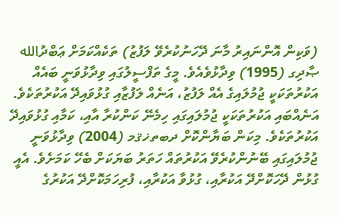(ވަކިން އޮންނައިރު މާނަ ދޭހަނުކުރެވޭ ލަފުޒު) ތަކެއްކަމަށް ޢަބްދުالله ޞާދިގ (1995) ވިދާޅުވެއެވެ. މީގެ ތަފްސީލުގައި ވިދާޅުވަނީ ބައެއް އަކުރުތަކަކީ ޖުމުލައިގެ އެއް ލަފުޒު، އަނެއް ލަފުޒާއި ގުޅުވައިދޭ އަކުރުތަކެވެ. އަނެއްބައި އަކުރުތަކަކީ ޖުމުލައިގައި ހިމެނޭ ކަންކުރާ އާއި، ކަމާއި ގުޅުވައިދޭ އަކުރުތަކެވެ. މިކަން ބަޔާންކޮށް ދބތޚޤމ (2004) ވިދާޅުވަނީ ޖުމުލައިގައި ބޭނުންކުރެވޭ އަކުރުތައް ހަތަރު ބަޔަކަށް ބެހޭ ކަމަށެވެ. އެއީ ގުޅުން ދޭހަކޮށްދޭ އަކުރާއި، ގުޅުވާ އަކުރާއި، ފުރިހަމަކޮށްދޭ އަކުރުގެ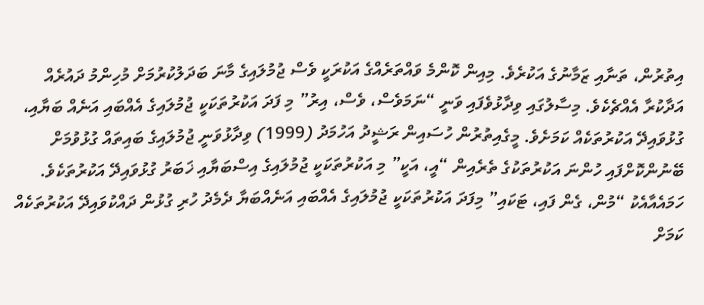އިތުރުން، ތަނާއި ޒަމާނުގެ އަކުރެވެ. މިއިން ކޮންމެ ވައްތަރެއްގެ އަކުރަކީ ވެސް ޖުމުލައިގެ މާނަ ބަދަލުކުރުމަށް މުހިންމު ދައުރެއް އަދާކުރާ އެއްޗެކެވެ. މިސާލުގައި ވިދާޅުވެފައި ވަނީ “ނަމަވެސް، ވެސް، އިރު” މި ފަދަ އަކުރުތަކަކީ ޖުމުލައިގެ އެއްބައި އަނެއް ބަޔާއި، ގުޅުވައިދޭ އަކުރުތަކެއް ކަމަށެވެ. މީގެއިތުރުން ހުސައިން ރަޝީދު އަހުމަދު (1999) ވިދާޅުވަނީ ޖުމުލައިގެ ބައިތައް ގުޅުވުމަށް ބޭނުންކޮށްފައި ހުންނަ އަކުރުތަކުގެ ތެރެއިން “އީ، އަކީ” މި އަކުރުތަކަކީ ޖުމުލައިގެ އިސްބަޔާއި ޚަބަރު ގުޅުވައިދޭ އަކުރުތަކެވެ. ހަމައެއާއެކު “މުން، ގެން ފައި، ޓަކައި” މިފަދަ އަކުރުތަކަކީ ޖުމުލައިގެ އެއްބައި އަނެއްބަޔާ ދެމެދު ހުރި ގުޅުން ދައްކުވައިދޭ އަކުރުތަކެއް ކަމަށް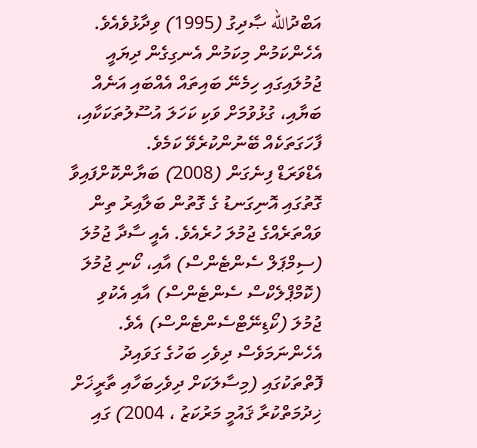އަބްދުالله ޞާދިގު (1995) ވިދާޅުވެއެވެ. އެހެންކަމުން މިކަމުން އެނގިގެން ދިޔައީ ޖުމުލައިގައި ހިމެނޭ ބައިތައް އެއްބައި އަނެއް ބަޔާއި، ގުޅުވުމަށް ވަކި ކަހަލަ އުސޫލުތަކަކާއި، ފާހަގަތަކެއް ބޭނުންކުރެވޭ ކަމެވެ.
އެޑްވަރަޑް ފިނެގަން (2008) ބަޔާންކޮށްފައިވާ ގޮތުގައި އޮނިގަނޑު ގެ ގޮތުން ބަލާއިރު ތިން ވައްތަރެއްގެ ޖުމުލަ ހުރެއެވެ. އެއީ ސާދާ ޖުމުލަ (ސިމްޕަލް ސެންޓެންސް) އާއި، ކޯނި ޖުމުލަ (ކޮމްޕްލެކްސް ސެންޓެންސް) އާއި އެކުވި ޖުމުލަ (ކޯޑިނޭޓްސެންޓެންސް) އެވެ. އެހެންނަމަވެސް ދިވެހި ބަހުގެ ގަވައިދު ފޮތްތަކުގައި (މިސާލަކަށް ދިވެހިބަހާއި ތާރީޚަށް ޚިދުމަތްކުރާ ޤައުމީ މަރުކަޒު ، 2004) ގައި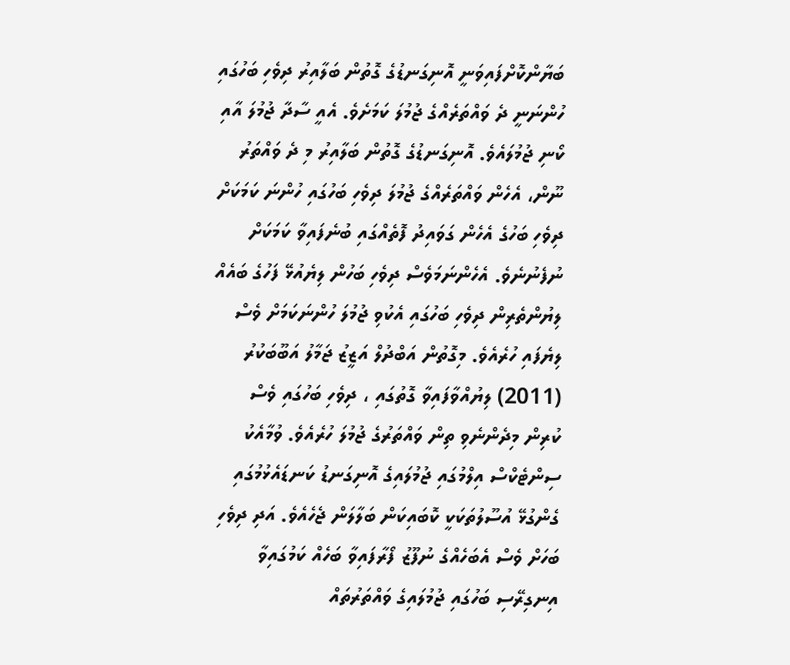ބަޔާންކޮށްފައިވަނީ އޮނިގަނޑުގެ ގޮތުން ބަލާއިރު ދިވެހި ބަހުގައި ހުންނަނީ ދެ ވައްތަރެއްގެ ޖުމުލަ ކަމަށެވެ. އެއީ ސާދާ ޖުމުލަ އާއި ކޯނި ޖުމުލައެވެ. އޮނިގަނޑުގެ ގޮތުން ބަލާއިރު މި ދެ ވައްތަރު ނޫން، އެހެން ވައްތަރެއްގެ ޖުމުލަ ދިވެހި ބަހުގައި ހުންނަ ކަމަކަށް ދިވެހި ބަހުގެ އެހެން ގަވައިދު ފޮތެއްގައި ބުނެފައިވާ ކަމަކަށް ނުފެނުނެވެ. އެހެންނަމަވެސް ދިވެހި ބަހުން ލިޔެއުޅޭ ފަހުގެ ބައެއް ލިޔުންތެރިން ދިވެހި ބަހުގައި އެކުވި ޖުމުލަ ހުންނަކަމަށް ވެސް ލިޔެފައި ހުރެއެވެ. މިގޮތުން އަބްދުލް އަޒީޒު ޖަމާލު އަބޫބަކުރު (2011) ލިޔުއްވާފައިވާ ގޮތުގައި ، ދިވެހި ބަހުގައި ވެސް ކުރިން މިދެންނެވި ތިން ވައްތަރުގެ ޖުމުލަ ހުރެއެވެ. ވުމާއެކު ސިންޓެކްސް އިލްމުގައި ޖުމުލައިގެ އޮނިގަނޑު ކަނޑައެޅުމުގައި ގެންގުޅޭ އުސޫލުތަކަކީ ކޮބައިކަން ބަލާލަން ޖެހެއެވެ. އަދި ދިވެހި ބަހަށް ވެސް އެބަހެއްގެ ނުފޫޒު ފޯރާފައިވާ ބަހެއް ކަމުގައިވާ އިނގިރޭސި ބަހުގައި ޖުމުލައިގެ ވައްތަރުތައް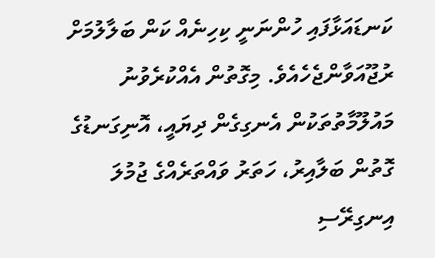ކަނޑައަޅާފައި ހުންނަނީ ކިހިނެއް ކަން ބަލާލުމަށް ރުޖޫއަވާންޖެހެއެވެ. މިގޮތުން އެއްކުރެވުނު މައުލޫމާތުތަކުން އެނގިގެން ދިޔައީ، އޮނިގަނޑުގެ ގޮތުން ބަލާއިރު، ހަތަރު ވައްތަރެއްގެ ޖުމުލަ އިނގިރޭސި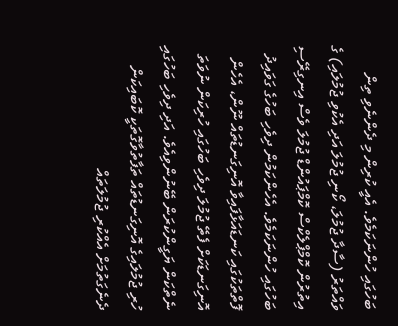ބަހުގައި ހުންނަކަމެވެ. އެއީ ކުރިން މި ދެންނެވި ތިން ވައްތަރު (ސާދާ ޖުމުލަ، ކޯނި ޖުމުލަ އަދި އެކުވި ޖުމުލައި) ގެ އިތުރުން ކޮމްޕްލެކްސް ކޮމްޕައުންޑް ޖުމުލަ ވެސް އިނގިރޭސި ބަހުގައި ހުންނަކަމެވެ. އެހެންކަމުން ދިވެހި ބަހުގެ ގަވައިދު ފޮތްތަކުގައި ކަނޑައަޅާފައިވާ އޮނިގަނޑުތައް ނޫން، އެހެން އޮނިގަނޑަކަށް ފެތޭ ޖުމުލަ ދިވެހި ބަހުގައި ހުރިކަން ނުވަތަ ނެތްކަން ޔަގީންކުރަން ބޭނުންވިއެވެ. އަދި ދިވެހި ބަހުގައި ހުރި ޖުމުލައިގެ އޮނިގަނޑުތައް ތަފާތުވާގޮތަކީ ކޮބައިކަން ދެނެގަތުމަށް އެއްކުރި ޖުމުލަތައް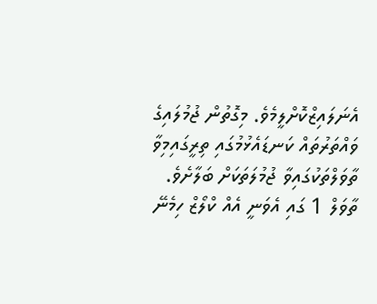އެނަލައިޒްކޮށްލީމެވެ. މިގޮތުން ޖުމުލައިގެ ވައްތަރުތައް ކަނޑައެޅުމުގައި ތިރީގައިމިވާ ތާވަލްތަކުގައިވާ ޖުމުލަތަކަށް ބަލާށެވެ.
ތާވަލް 1 ގައި އެވަނީ އެއް ކްލޯޒް ހިމެނޭ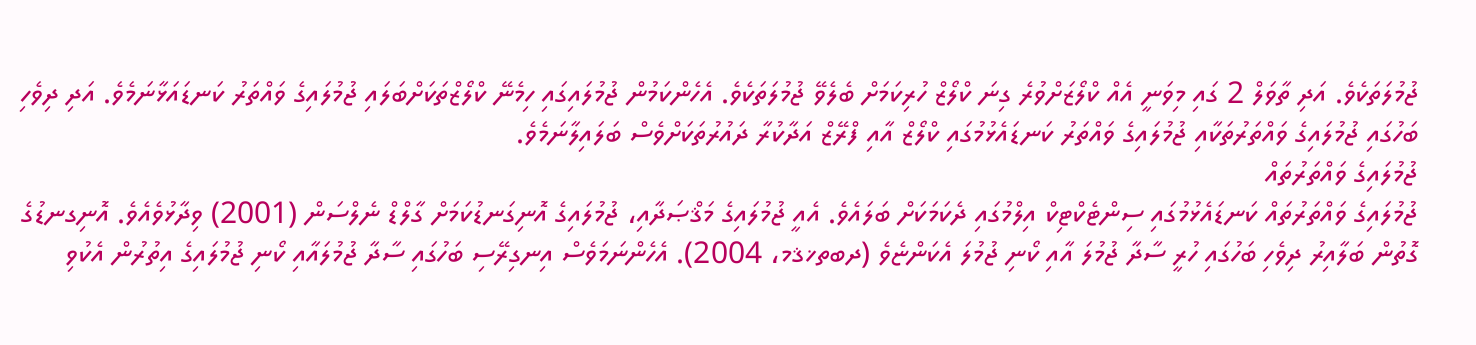ޖުމުލަތަކެވެ. އަދި ތާވަލް 2 ގައި މިވަނީ އެއް ކްލޯޒަށްވުރެ ގިނަ ކްލޯޒް ހުރިކަމަށް ބެލެވޭ ޖުމުލަތަކެވެ. އެހެންކަމުން ޖުމުލައިގައި ހިމެނޭ ކްލޯޒްތަކަށްބަލައި ޖުމުލައިގެ ވައްތަރު ކަނޑައަޅާނަމެވެ. އަދި ދިވެހި ބަހުގައި ޖުމުލައިގެ ވައްތަރުތަކާއި ޖުމުލައިގެ ވައްތަރު ކަނޑައެޅުމުގައި ކްލޯޒް އާއި ފްރޭޒް އަދާކުރާ ދައުރުތަކަށްވެސް ބަލައިލާނަމެވެ.
ޖުމުލައިގެ ވައްތަރުތައް
ޖުމުލައިގެ ވައްތަރުތައް ކަނޑައެޅުމުގައި ސިންޓެކްޓިކް އިލްމުގައި ދެކަމަކަށް ބަލައެވެ. އެއީ ޖުމުލައިގެ މަޤްޞަދާއި، ޖުމުލައިގެ އޮނިގަނޑުކަމަށް ގާލްޑް ނެލްސަން (2001) ވިދާޅުވެއެވެ. އޮނިގނޑުގެ ގޮތުން ބަލާއިރު ދިވެހި ބަހުގައި ހުރީ ސާދާ ޖުމުލަ އާއި ކޯނި ޖުމުލަ އެކަންޏެވެ (ދބތޚޤމ، 2004). އެހެންނަމަވެސް އިނގިރޭސި ބަހުގައި ސާދާ ޖުމުލައާއި ކޯނި ޖުމުލައިގެ އިތުރުން އެކުވި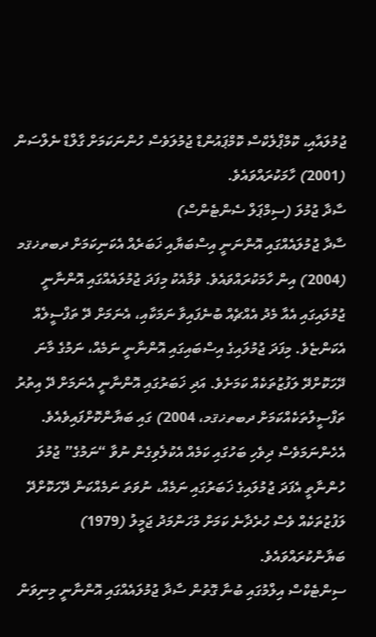ޖުމުލައާއި، ކޮމްޕްލެކްސް ކޮމްޕައުންޑް ޖުމުލަވެސް ހުންނަކަމަށް ގާލްޑް ނެލްސަން (2001) ހާމަކުރައްވައެވެ.
ސާދާ ޖުމުލަ (ސިމްޕަލް ސެންޓެންސް)
ސާދާ ޖުމުލައެއްގައި އޮންނަނީ އިސްބަޔާއި ޚަބަރެއް އެކަނިކަމަށް ދބތޚޤމ (2004) އިން ހާމަކުރައްވައެވެ. ވުމާއެކު މިފަދަ ޖުމުލައެއްގައި އޮންނާނީ ޖުމުލައިގައި އެއާ މެދު އެއްޗެއް ބުނެފައިވާ ނަމަކާއި، އެނަމަށް ދޭ ތަފްސީލެއް އެކަންޏެވެ. މިފަދަ ޖުމުލައިގެ އިސްބައިގައި އޮންނާނީ ނަމެއް، ނަމުގެ މާނަ ދޭހަކޮށްދޭ ލަފުޒުތަކެއް ކަމަށެވެ. އަދި ޚަބަރުގައި އޮންނާނީ އެނަމަށް ދޭ އިތުރު ތަފްސީލުތަކެއްކަމަށް ދބތޚޤމ، 2004) ގައި ބަޔާންކޮށްފައިވެއެވެ. އެހެންނަމަވެސް ދިވެހި ބަހުގައި ކަމެއް އެކުލެވިގެން ނުވާ “ނަމުގެ” ޖުމުލަ ހުންނާތީ އެފަދަ ޖުމުލައިގެ ޚަބަރުގައި ނަމެއް، ނުވަތަ ނަމެއްކަން ދޭހަކޮށްދޭ ލަފުޒުތަކެއް ވެސް ހުރެދާނެ ކަމަށް މުހަންމަދު ޖަމީލު (1979) ބަޔާންކުރައްވައެވެ.
ސިންޓެކްސް އިލްމުގައި ބުނާ ގޮތުން ސާދާ ޖުމުލައެއްގައި އޮންނާނީ މިނިވަން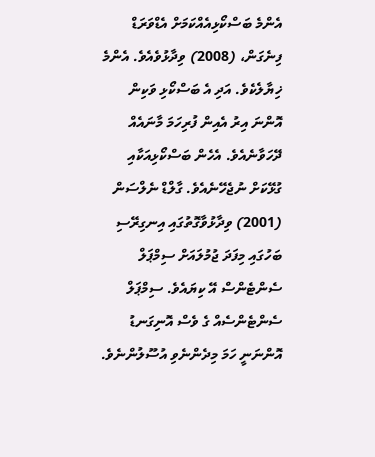އެންމެ ބަސްކޯޅިއެއްކަމަށް އެޑްވަރަޑް ފިނެގަން، (2008) ވިދާޅުވެއެވެ. އެންމެ ޚިޔާލެކެވެ. އަދި އެ ބަސްކޯޅި ވަކިން އޮންނަ އިރު އެއިން ފުރިހަމަ މާނައެއް ދޭހަވާނެއެވެ. އެހެން ބަސްކޯޅިއަކާއި ގުޅޭކަށް ނުޖެހޭނެއެވެ. ގާލްޑް ނެލްސަން (2001) ވިދާޅުވާގޮތުގައި އިނގިރޭސި ބަހުގައި މިފަދަ ޖުމުލައަށް ސިމްޕަލް ސެންޓެންސް އޭ ކިޔައެވެ. ސިމްޕަލް ސެންޓެންސެއް ގެ ވެސް އޮނިގަނޑު އޮންނަނީ ހަމަ މިދެންނެވި އުސޫލުންނެވެ.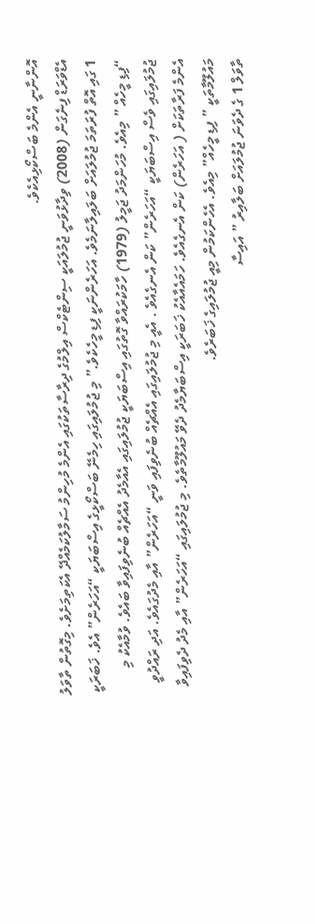އޮންނާނީ އެންމެ ބަސްކޯޅިއެކެވެ.
އެޑްވަރަޑް ފިނެގަން (2008) ވިދާޅުވަނީ ޖުމުލައަކީ ސިންޓެކްސް އިލްމުގެ ދިރާސާތަކުގައި އެންމެ މުހިންމު ސަމާލުކަމެއްދޭ އެކަތިމަށެވެ. މިގޮތުން ތާވަލު 1 ގައި އޮތް ފުރަތަމަ ޖުމުލައަށް ބަލައިލާނަމެވެ. އަހަރެންނަކީ ފިޑި މީހެކެވެ.” މި ޖުމުލައިގައި ހިމެނޭ ބަސްކޯޅީގެ އިސްބަޔަކީ “އަހަރެން” އެވެ. ޚަބަރަކީ “ފިޑި މީހެއް ” މިއެވެ. މުހަންމަދު ޖަމީލު (1979) ހާމަކުރައްވާ ގޮތުގައި އިސްބަޔަކީ ޖުމުލައިގައި އެއާމެދު އެއްޗެއް ބުނެވިފައިވާ ބައެވެ. ވުމާއެކު މި ޖުމުލައިގައި ވެސް އިސްބަޔަކީ “އަހަރެން” ކަން އެނގެއެވެ . އެއީ މި ޖުމުލައިގައި އެއްޗެއް ބުނެވިފައި ވަނީ “އަހަރެން” އާއި މެދުގައެވެ. އަދި ރައްދުވީ އެންމެ ފަރާތަކަށް ( އަހަރެން) ކަން އެނގެއެވެ. ހަމައެއާއެކު ޚަބަރަކީ އިސްބަޔާމެދު ދެވޭ މައުލޫމާތެވެ. މި ޖުމުލައިގައި “އަހަރެން” އާއި މެދު ދެވިފައިވާ މައުލޫމާތަކީ ” ފިޑި މީހެއް” މިއެވެ. އެހެންކަމުން މިއީ ޖުމުލައިގެ ޚަބަރެވެ.
ތާވަލް 1 ގެ ދެވަނަ ޖުމުލައަށް ބަލާއިރު ” އައިސާ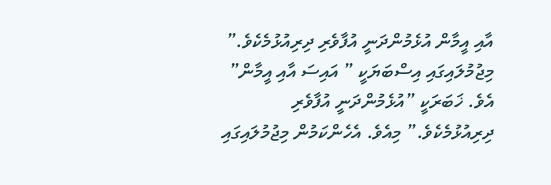އާއި އީމާން އުޅެމުންދަނީ އުފާވެރި ދިރިއުޅުމެކެވެ.” މިޖުމުލައިގައި އިސްބަޔަކީ ” އައިސަ އާއި އީމާން” އެވެ. ޚަބަރަކީ ”އުޅެމުންދަނީ އުފާވެރި ދިރިއުޅުމެކެވެ.” މިއެވެ. އެހެންކަމުން މިޖުމުލައިގައި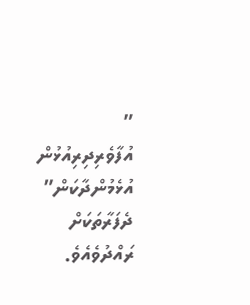” އުފާވެރިދިރިއުޅުން އުޅެމުންދާކަން” ދެފަރާތަކަށް ރައްދުވެއެވެ.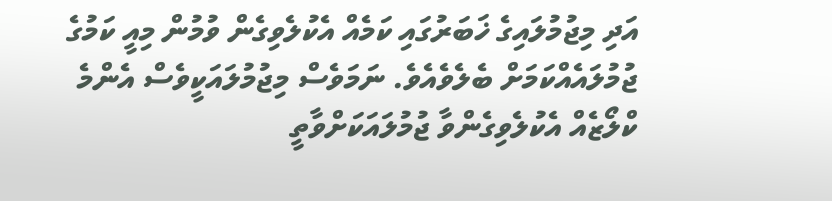އަދި މިޖުމުލައިގެ ޚަބަރުގައި ކަމެއް އެކުލެވިގެން ވުމުން މިއީ ކަމުގެ ޖުމުލައެއްކަމަށް ބެލެވެއެވެ. ނަމަވެސް މިޖުމުލައަކީވެސް އެންމެ ކްލޯޒެއް އެކުލެވިގެންވާ ޖުމުލައަކަށްވާތީ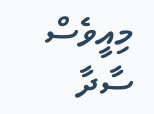މިއީވެސް ސާދާ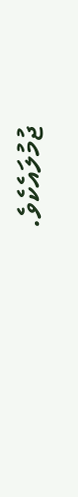ޖުމުލައެކެވެ.